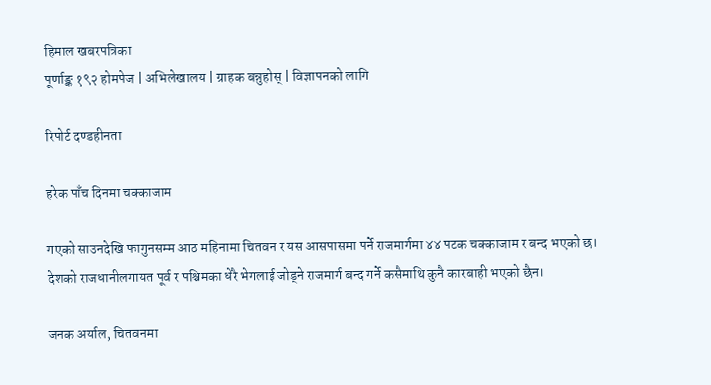हिमाल खबरपत्रिका
पूर्णाङ्क १९२ होमपेज | अभिलेखालय | ग्राहक बन्नुहोस् | विज्ञापनको लागि

रिपोर्ट दण्डहीनता

हरेक पाँच दिनमा चक्काजाम

गएको साउनदेखि फागुनसम्म आठ महिनामा चितवन र यस आसपासमा पर्ने राजमार्गमा ४४ पटक चक्काजाम र बन्द भएको छ। देशको राजधानीलगायत पूर्व र पश्चिमका धेरै भेगलाई जोड्ने राजमार्ग बन्द गर्ने कसैमाथि कुनै कारबाही भएको छैन।

जनक अर्याल, चितवनमा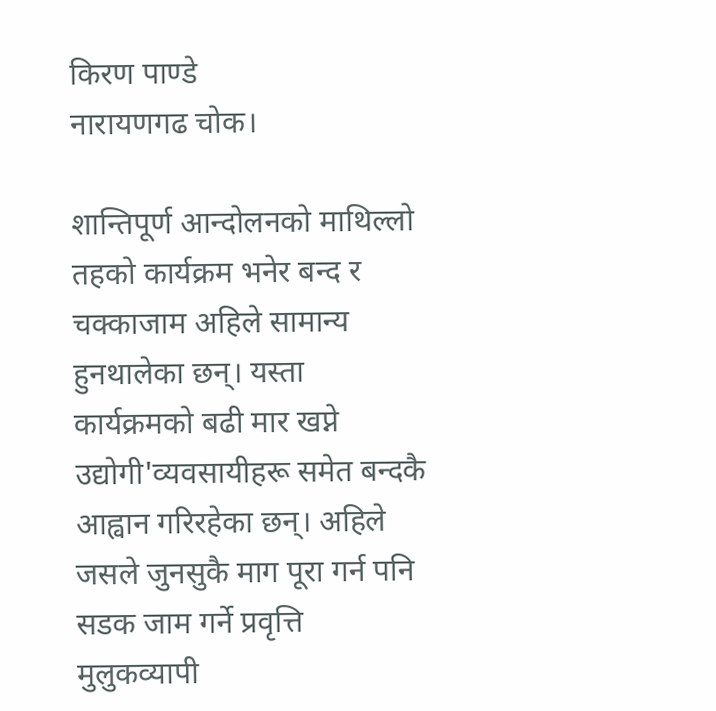किरण पाण्डे
नारायणगढ चोक।

शान्तिपूर्ण आन्दोलनको माथिल्लो तहको कार्यक्रम भनेर बन्द र चक्काजाम अहिले सामान्य हुनथालेका छन्। यस्ता कार्यक्रमको बढी मार खप्ने उद्योगी'व्यवसायीहरू समेत बन्दकै आह्वान गरिरहेका छन्। अहिले जसले जुनसुकै माग पूरा गर्न पनि सडक जाम गर्ने प्रवृत्ति मुलुकव्यापी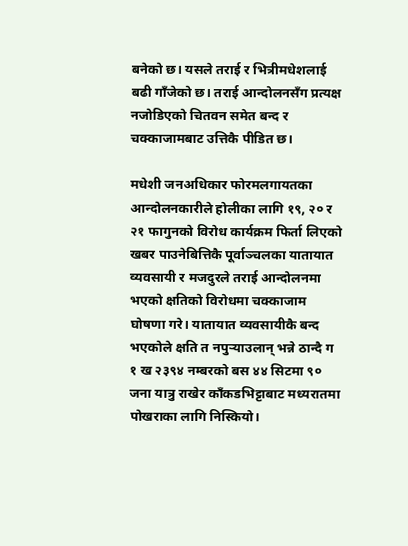बनेको छ। यसले तराई र भित्रीमधेशलाई बढी गाँजेको छ। तराई आन्दोलनसँग प्रत्यक्ष नजोडिएको चितवन समेत बन्द र चक्काजामबाट उत्तिकै पीडित छ।

मधेशी जनअधिकार फोरमलगायतका आन्दोलनकारीले होलीका लागि १९, २० र २१ फागुनको विरोध कार्यक्रम फिर्ता लिएको खबर पाउनेबित्तिकै पूर्वाञ्चलका यातायात व्यवसायी र मजदुरले तराई आन्दोलनमा भएको क्षतिको विरोधमा चक्काजाम घोषणा गरे। यातायात व्यवसायीकै बन्द भएकोले क्षति त नपुर्‍याउलान् भन्ने ठान्दै ग १ ख २३९४ नम्बरको बस ४४ सिटमा ९० जना यात्रु राखेर काँकडभिट्टाबाट मध्यरातमा पोखराका लागि निस्कियो।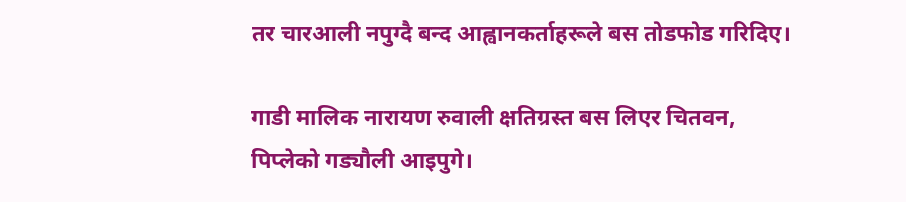तर चारआली नपुग्दै बन्द आह्वानकर्ताहरूले बस तोडफोड गरिदिए।

गाडी मालिक नारायण रुवाली क्षतिग्रस्त बस लिएर चितवन, पिप्लेको गड्यौली आइपुगे।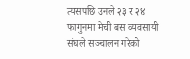त्यसपछि उनले २३ र २४ फागुनमा मेची बस व्यवसायी संघले सञ्चालन गरेको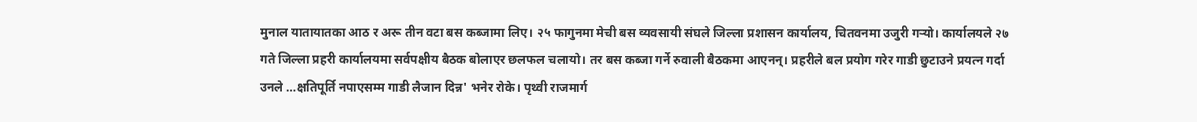मुनाल यातायातका आठ र अरू तीन वटा बस कब्जामा लिए। २५ फागुनमा मेची बस व्यवसायी संघले जिल्ला प्रशासन कार्यालय, चितवनमा उजुरी गर्‍यो। कार्यालयले २७ गते जिल्ला प्रहरी कार्यालयमा सर्वपक्षीय बैठक बोलाएर छलफल चलायो। तर बस कब्जा गर्ने रुवाली बैठकमा आएनन्। प्रहरीले बल प्रयोग गरेर गाडी छुटाउने प्रयत्न गर्दा उनले …क्षतिपूर्ति नपाएसम्म गाडी लैजान दिन्न' भनेर रोके। पृथ्वी राजमार्ग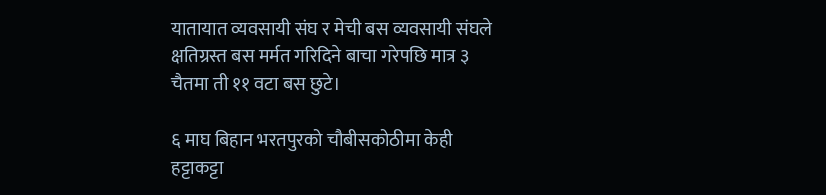यातायात व्यवसायी संघ र मेची बस व्यवसायी संघले क्षतिग्रस्त बस मर्मत गरिदिने बाचा गरेपछि मात्र ३ चैतमा ती ११ वटा बस छुटे।

६ माघ बिहान भरतपुरको चौबीसकोठीमा केही हट्टाकट्टा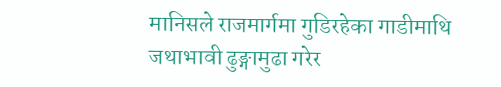मानिसले राजमार्गमा गुडिरहेका गाडीमाथि जथाभावी ढुङ्गामुढा गरेर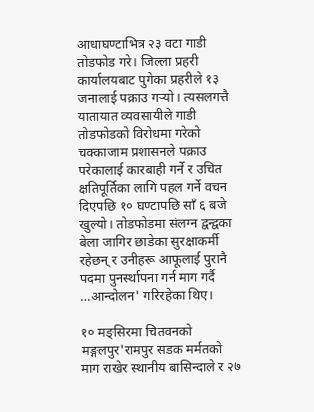आधाघण्टाभित्र २३ वटा गाडी तोडफोड गरे। जिल्ला प्रहरी कार्यालयबाट पुगेका प्रहरीले १३ जनालाई पक्राउ गर्‍यो। त्यसलगत्तै यातायात व्यवसायीले गाडी तोडफोडको विरोधमा गरेको चक्काजाम प्रशासनले पक्राउ परेकालाई कारबाही गर्ने र उचित क्षतिपूर्तिका लागि पहल गर्ने वचन दिएपछि १० घण्टापछि साँ ६ बजे खुल्यो। तोडफोडमा संलग्न द्वन्द्वका बेला जागिर छाडेका सुरक्षाकर्मी रहेछन् र उनीहरू आफूलाई पुरानै पदमा पुनर्स्थापना गर्न माग गर्दै …आन्दोलन' गरिरहेका थिए।

१० मङ्सिरमा चितवनको मङ्गलपुर'रामपुर सडक मर्मतको माग राखेर स्थानीय बासिन्दाले र २७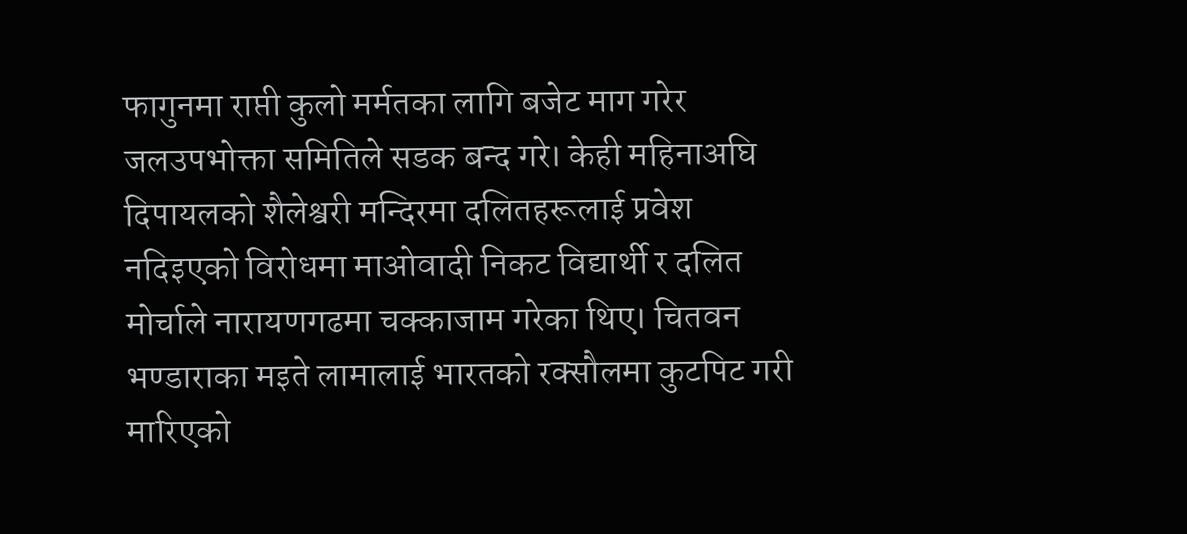फागुनमा राप्ती कुलो मर्मतका लागि बजेट माग गरेर जलउपभोक्ता समितिले सडक बन्द गरे। केही महिनाअघि दिपायलको शैलेश्वरी मन्दिरमा दलितहरूलाई प्रवेश नदिइएको विरोधमा माओवादी निकट विद्यार्थी र दलित मोर्चाले नारायणगढमा चक्काजाम गरेका थिए। चितवन भण्डाराका मइते लामालाई भारतको रक्सौलमा कुटपिट गरी मारिएको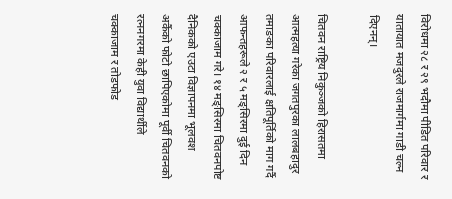विरोधमा २८ र २९ भदौमा पीडित परिवार र यातायात मजदुरले राजमार्गमा गाडी चल्न दिएनन्।

चितवन राष्ट्रिय निकुञ्जको हिरासतमा आत्महत्या गरेका जगतपुरका लालबहादुर तमाङका परिवारलाई क्षतिपूर्तिको माग गर्दै आफन्तहरूले २ र ५ मङ्सिरमा दुई दिन चक्काजाम गरे। १४ मङ्सिरमा चितवनपोष्ट दैनिकको एउटा विज्ञापनमा भूलवश अर्कैको फोटो छापिएकोमा पूर्वी चितवनको रत्ननगरमा केही युवा विद्यार्थीले चक्काजाम र तोडफोड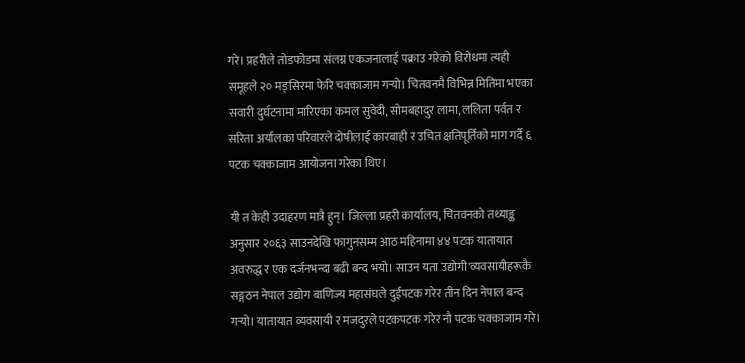गरे। प्रहरीले तोडफोडमा संलग्न एकजनालाई पक्राउ गरेको विरोधमा त्यही समूहले २० मङ्सिरमा फेरि चक्काजाम गर्‍यो। चितवनमै विभिन्न मितिमा भएका सवारी दुर्घटनामा मारिएका कमल सुवेदी, सोमबहादुर लामा, ललिता पर्वत र सरिता अर्यालका परिवारले दोषीलाई कारबाही र उचित क्षतिपूर्तिको माग गर्दै ६ पटक चक्काजाम आयोजना गरेका थिए।

यी त केही उदाहरण मात्रै हुन्। जिल्ला प्रहरी कार्यालय, चितवनको तथ्याङ्क अनुसार २०६३ साउनदेखि फागुनसम्म आठ महिनामा ४४ पटक यातायात अवरुद्ध र एक दर्जनभन्दा बढी बन्द भयो। साउन यता उद्योगी'व्यवसायीहरूकै सङ्गठन नेपाल उद्योग बाणिज्य महासंघले दुईपटक गरेर तीन दिन नेपाल बन्द गर्‍यो। यातायात व्यवसायी र मजदुरले पटकपटक गरेर नौ पटक चक्काजाम गरे।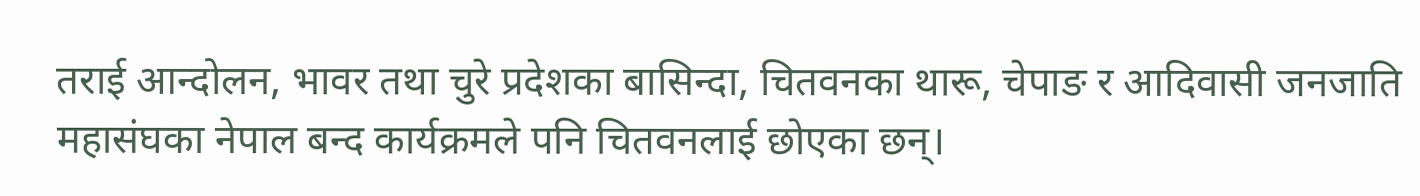तराई आन्दोलन, भावर तथा चुरे प्रदेशका बासिन्दा, चितवनका थारू, चेपाङ र आदिवासी जनजाति महासंघका नेपाल बन्द कार्यक्रमले पनि चितवनलाई छोएका छन्।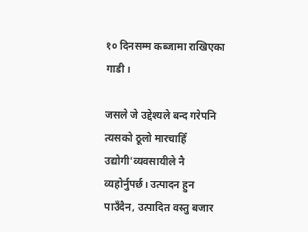१० दिनसम्म कब्जामा राखिएका गाडी।

जसले जे उद्देश्यले बन्द गरेपनि त्यसको ठूलो मारचाहिँ उद्योगी'व्यवसायीले नै व्यहोर्नुपर्छ। उत्पादन हुन पाउँदैन, उत्पादित वस्तु बजार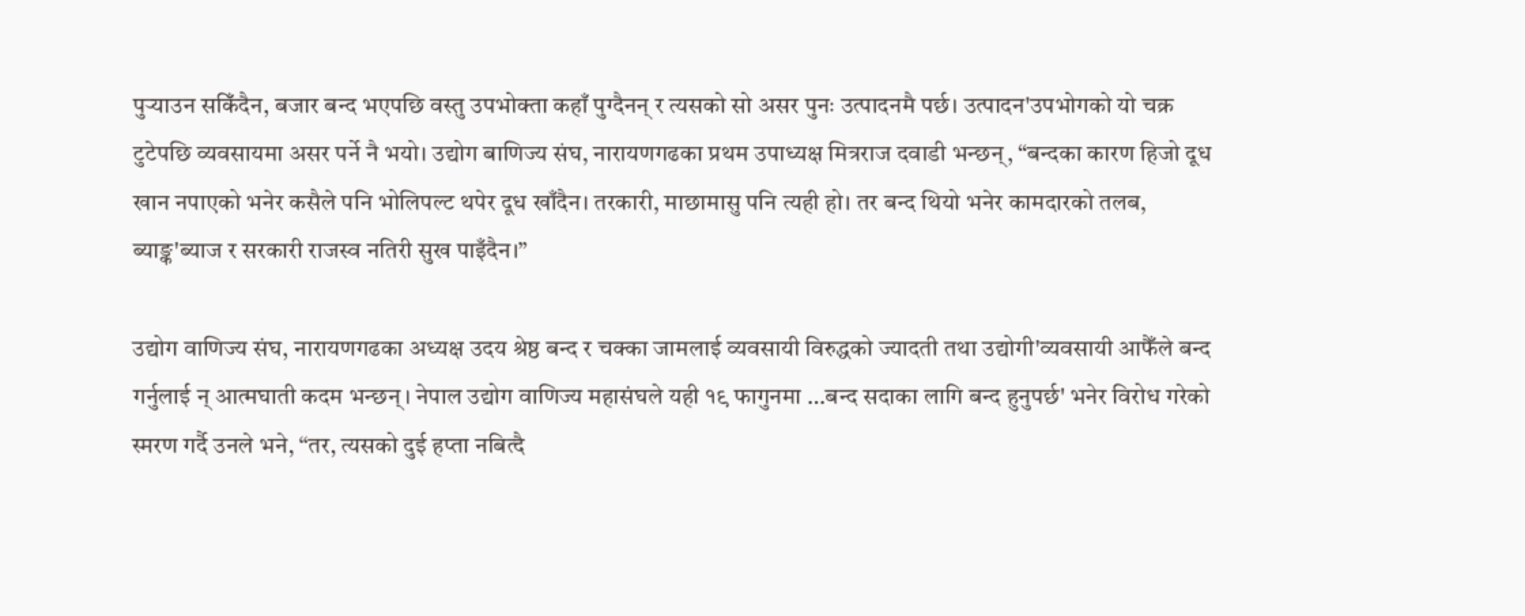पुर्‍याउन सकिँदैन, बजार बन्द भएपछि वस्तु उपभोक्ता कहाँ पुग्दैनन् र त्यसको सो असर पुनः उत्पादनमै पर्छ। उत्पादन'उपभोगको यो चक्र टुटेपछि व्यवसायमा असर पर्ने नै भयो। उद्योग बाणिज्य संघ, नारायणगढका प्रथम उपाध्यक्ष मित्रराज दवाडी भन्छन्, “बन्दका कारण हिजो दूध खान नपाएको भनेर कसैले पनि भोलिपल्ट थपेर दूध खाँदैन। तरकारी, माछामासु पनि त्यही हो। तर बन्द थियो भनेर कामदारको तलब, ब्याङ्क'ब्याज र सरकारी राजस्व नतिरी सुख पाइँदैन।”

उद्योग वाणिज्य संघ, नारायणगढका अध्यक्ष उदय श्रेष्ठ बन्द र चक्का जामलाई व्यवसायी विरुद्धको ज्यादती तथा उद्योगी'व्यवसायी आफैँले बन्द गर्नुलाई न् आत्मघाती कदम भन्छन्। नेपाल उद्योग वाणिज्य महासंघले यही १९ फागुनमा …बन्द सदाका लागि बन्द हुनुपर्छ' भनेर विरोध गरेको स्मरण गर्दै उनले भने, “तर, त्यसको दुई हप्ता नबित्दै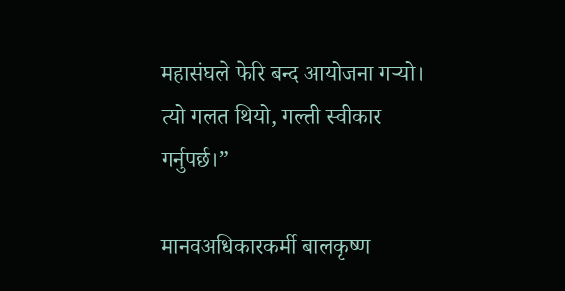महासंघले फेरि बन्द आयोजना गर्‍यो। त्यो गलत थियो, गल्ती स्वीकार गर्नुपर्छ।”

मानवअधिकारकर्मी बालकृष्ण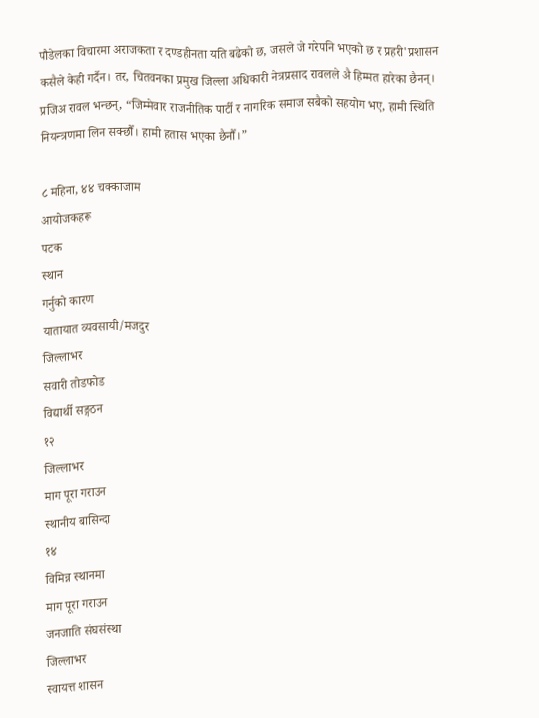पौडेलका विचारमा अराजकता र दण्डहीनता यति बढेको छ, जसले जे गरेपनि भएको छ र प्रहरी'प्रशासन कसैले केही गर्दैन। तर, चितवनका प्रमुख जिल्ला अधिकारी नेत्रप्रसाद रावलले अै हिम्मत हारेका छैनन्। प्रजिअ रावल भन्छन्, “जिम्मेवार राजनीतिक पार्टी र नागरिक समाज सबैको सहयोग भए, हामी स्थिति नियन्त्रणमा लिन सक्छौँ। हामी हतास भएका छैनौँ।”

८ महिना, ४४ चक्काजाम
आयोजकहरू
पटक
स्थान
गर्नुको कारण
यातायात व्यवसायी/मजदुर
जिल्लाभर
सवारी तोडफोड
विद्यार्थी सङ्गठन
१२
जिल्लाभर
माग पूरा गराउन
स्थानीय बासिन्दा
१४
विमिन्न स्थानमा
माग पूरा गराउन
जनजाति संघसंस्था
जिल्लाभर
स्वायत्त शासन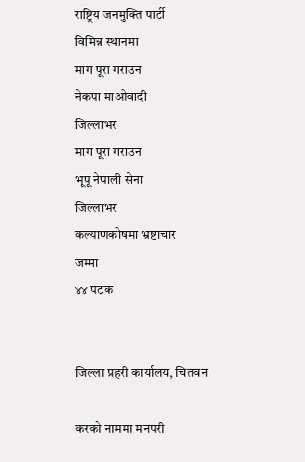राष्ट्रिय जनमुक्ति पार्टी
विमिन्न स्थानमा
माग पूरा गराउन
नेकपा माओवादी
जिल्लाभर
माग पूरा गराउन
भूपू नेपाली सेना
जिल्लाभर
कल्याणकोषमा भ्रष्टाचार
जम्मा
४४ पटक


जिल्ला प्रहरी कार्यालय, चितवन

करको नाममा मनपरी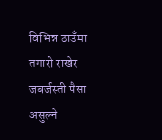विभिन्न ठाउँमा तगारो राखेर जबर्जस्ती पैसा असुल्ने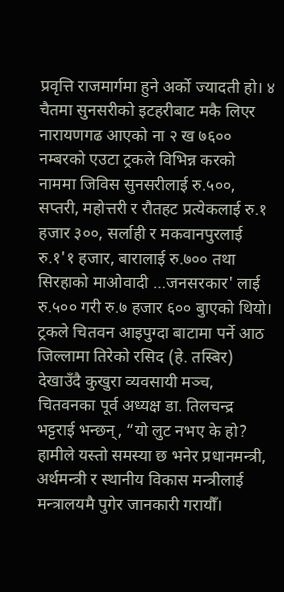प्रवृत्ति राजमार्गमा हुने अर्को ज्यादती हो। ४ चैतमा सुनसरीको इटहरीबाट मकै लिएर नारायणगढ आएको ना २ ख ७६०० नम्बरको एउटा ट्रकले विभिन्न करको नाममा जिविस सुनसरीलाई रु.५००, सप्तरी, महोत्तरी र रौतहट प्रत्येकलाई रु.१ हजार ३००, सर्लाही र मकवानपुरलाई रु.१'१ हजार, बारालाई रु.७०० तथा सिरहाको माओवादी …जनसरकार' लाई रु.५०० गरी रु.७ हजार ६०० बुाएको थियो। ट्रकले चितवन आइपुग्दा बाटामा पर्ने आठ जिल्लामा तिरेको रसिद (हे. तस्बिर) देखाउँदै कुखुरा व्यवसायी मञ्च, चितवनका पूर्व अध्यक्ष डा. तिलचन्द्र भट्टराई भन्छन्, “यो लुट नभए के हो? हामीले यस्तो समस्या छ भनेर प्रधानमन्त्री, अर्थमन्त्री र स्थानीय विकास मन्त्रीलाई मन्त्रालयमै पुगेर जानकारी गरायौँ।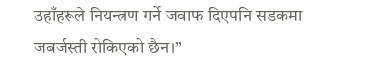उहाँहरूले नियन्त्रण गर्ने जवाफ दिएपनि सडकमा जबर्जस्ती रोकिएको छैन।”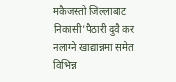मकैजस्तो जिल्लाबाट निकासी'पैठारी दुवै कर नलाग्ने खाद्यान्नमा समेत विभिन्न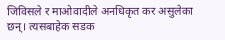जिविसले र माओवादीले अनधिकृत कर असुलेका छन्। त्यसबाहेक सडक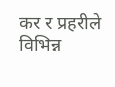कर र प्रहरीले विभिन्न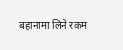बहानामा लिने रकम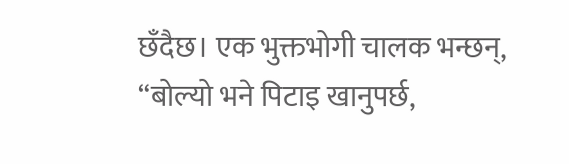छँदैछ। एक भुक्तभोगी चालक भन्छन्, “बोल्यो भने पिटाइ खानुपर्छ,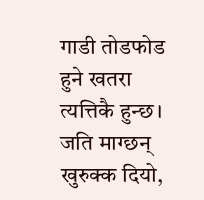गाडी तोडफोड हुने खतरा त्यत्तिकै हुन्छ। जति माग्छन् खुरुक्क दियो,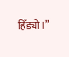हिँड्यो।”